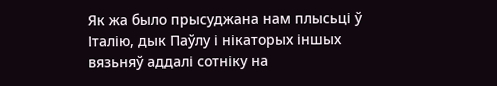Як жа было прысуджана нам плысьці ў Італію, дык Паўлу і нікаторых іншых вязьняў аддалі сотніку на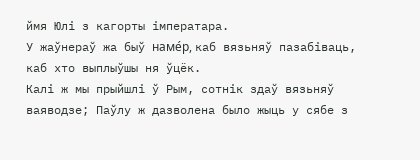ймя Юлі з кагорты імператара.
У жаўнераў жа быў наме́р, каб вязьняў пазабіваць, каб хто выплыўшы ня ўцёк.
Калі ж мы прыйшлі ў Рым, сотнік здаў вязьняў ваяводзе; Паўлу ж дазволена было жыць у сябе з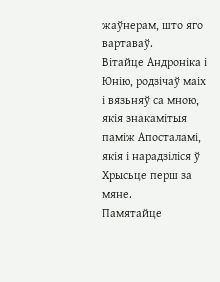жаўнерам, што яго вартаваў.
Вітайце Андроніка і Юнію, родзічаў маіх і вязьняў са мною, якія знакамітыя паміж Апосталамі, якія і нарадзіліся ў Хрысьце перш за мяне.
Памятайце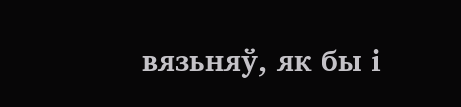вязьняў, як бы і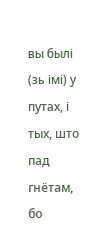вы былі (зь імі) у путах, і тых, што пад гнётам, бо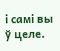і самі вы ў целе.